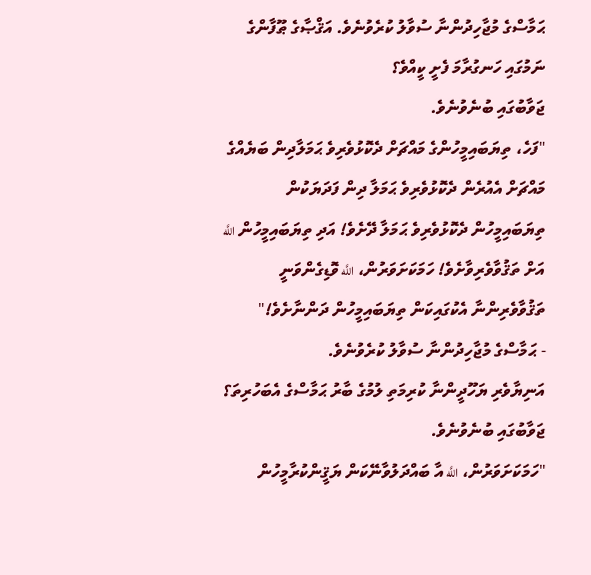ޙަމާސްގެ މުޖާހިދުންނާ ސުވާލު ކުރެވުނެވެ. އަޤްޞާގެ ޠޫފާންގެ ނަމުގައި ހަނގުރާމަ ފެށީ ކީއްވެ؟
ޖަވާބުގައި ބުނެވުނެވެ.
"ފަހެ، ތިޔަބައިމީހުންގެ މައްޗަށް ދެކޮޅުވެރިވެ ޙަމަލާދިން ބަޔެއްގެ މައްޗަށް އެއުރެން ދެކޮޅުވެރިވެ ޙަމަލާ ދިން ފަދަޔަކުން ތިޔަބައިމީހުން ދެކޮޅުވެރިވެ ޙަމަލާ ދޭށެވެ! އަދި ތިޔަބައިމީހުން اللَّه އަށް ތަޤުވާވެރިވާށެވެ! ހަމަކަށަވަރުން، اللَّه ވޮޑިގެންވަނީ ތަޤުވާވެރިންނާ އެކުގައިކަން ތިޔަބައިމީހުން ދަންނާށެވެ!"
- ޙަމާސްގެ މުޖާހިދުންނާ ސުވާލު ކުރެވުނެވެ.
އަނިޔާވެރި ޔަހޫދީންނާ ކުރިމަތި ލުމުގެ ބާރު ޙަމާސްގެ އެބަހުރިތަ؟
ޖަވާބުގައި ބުނެވުނެވެ.
"ހަމަކަށަވަރުން، اللَّه އާ ބައްދަލުވާނޭކަން ޔަޤީންކުރާމީހުން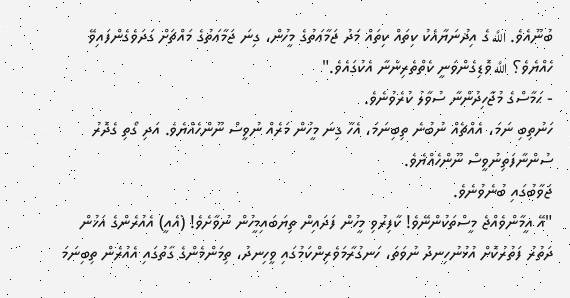ބުނޫއެވެ. اللَّه ގެ އިޛުނަޔާއެކު ކިތައް ކިތައް މަދު ޖަމާޢަތުގެ މީހުން، ގިނަ ޖަމާޢަތުގެ މައްޗަށް ގަދަވެގެންފައިވޭ ހެއްޔެވެ؟ اللَّه ވޮޑިގެންވަނީ ކެތްތެރިންނާ އެކުގައެވެ."
- ޙަމާސްގެ މުޖާހިދުންނާ ސުވާލު ކުރެވުނެވެ.
ހަނުތިބި ނަމަ، އެއްޗެއް ނުބުނެ ތިބިނަމަ، އެހާ ގިނަ މީހުން މަރެއް ނުވީސް ނޫންހެއްޔެވެ. އަދި ގޯތި ގެދޮރު ސުންނާފަތިނުވީސް ނޫންހެއްޔެވެ.
ޖަވާބުގައި ބުނެވުނެވެ.
"އޭ އީމާންވެއްޖެ މީސްތަކުންނޭވެ! ކާފިރުވި މީހުން ފަދައިން ތިޔަބައިމީހުން ނުވާށެވެ! (އެއީ) އެއުރެންގެ އަޚުން ދަތުރު ފަތުރުކޮށް އުޅުނުހިނދު ނުވަތަ، ހަނގުރާމަވެރިންކަމުގައި ވީހިނދު، ތިމަންމެންގެ ގާތުގައި އެއުރެން ތިބިނަމަ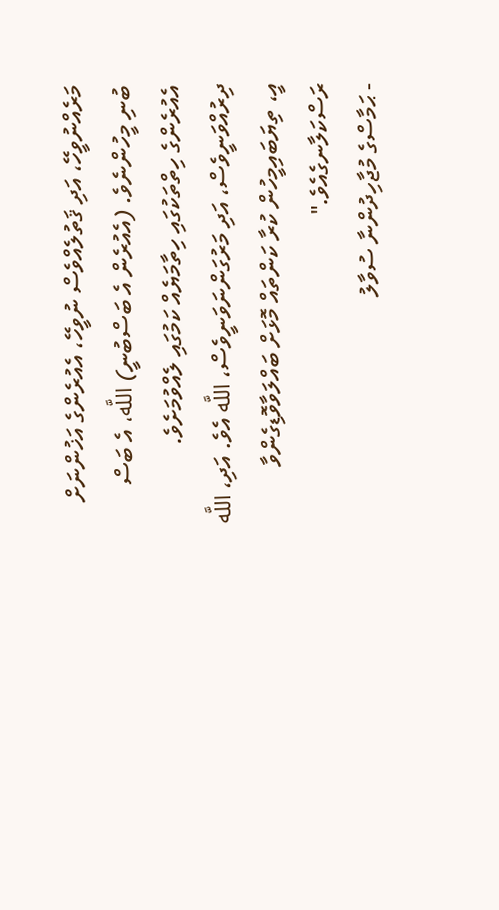މަރެއްނުވީހޭ، އަދި ޤަތުލެއްވެސް ނުވީހޭ، އެއުރެންގެ އަޚުންނަށް ބުނި މީހުންނެވެ. (އެއުރެން އެ ބަސްބުނީ) اللَّه، އެ ބަސް އެއުރެންގެ ހިތްތަކުގައި ހިތާމަޔެއް ކަމުގައި ލެއްވުމަށެވެ. ދިރުއްވަނީވެސް، އަދި މަރުގަންނަވަނީވެސް، اللَّه އެވެ. އަދި، اللَّه އީ، ތިޔަބައިމީހުން ކުރާ ކަންތައް މޮޅަށް ބައްލަވާވޮޑިގެންވާ ރަސްކަލާނގެއެވެ."
- ޙަމާސްގެ މުޖާހިދުންނާ ސުވާލު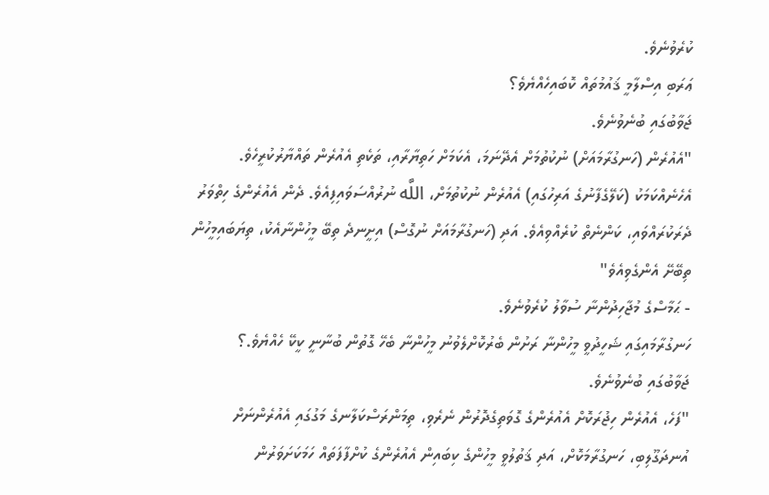ކުރެވުނެވެ.
ޢަރަބި އިސްލާމީ ޤައުމުތައް ކޮބައިހެއްޔެވެ؟
ޖަވާބުގައި ބުނެވުނެވެ.
"އެއުރެން (ހަނގުރާމައަށް) ނުކުތުމަށް އެދޭނަމަ، އެކަމަށް ހަތިޔާރާއި، ތަކެތި އެއުރެން ތައްޔާރުކުރީހެވެ. އެހެނެއްކަމަކު (ކަލޭގެފާނުގެ އަރިހުގައި) އެއުރެން ނުކުތުމަށް، اللَّه ނުރުއްސަވައިފިއެވެ. ދެން އެއުރެންގެ ހިތްވަރު ދެރަކުރައްވައި، ކަންނެތް ކުރެއްވިއެވެ. އަދި (ހަނގުރާމައަށް ނުގޮސް) އިށީނދެ ތިބޭ މީހުންނާއެކު، ތިޔަބައިމީހުން ތިބޭށޭ އެންގެވިއެވެ"
- ޙަމާސްގެ މުޖާހިދުންނާ ސުވާލު ކުރެވުނެވެ.
ހަނގުރާމައިގައި ޝަހީދުވީ މީހުންނާ ރަށުން ބެރުކޮށްލެވުނު މީހުންނާ ބެހޭ ގޮތުން ބުނާނީ ކީކޭ ހެއްޔެވެ.؟
ޖަވާބުގައި ބުނެވުނެވެ.
"ފަހެ، އެއުރެން ހިޖުރަކޮށް އެއުރެންގެ ގޮވަތިގެދޮރުން ނެރެވި، ތިމަންރަސްކަލާނގެ މަގުގައި އެއުރެންނަށް އުނދަގޫލިބި، ހަނގުރާމަކޮށް، އަދި ޤަތުލުވީ މީހުންގެ ކިބައިން އެއުރެންގެ ކުށްފާފަތައް ހަމަކަށަވަރުން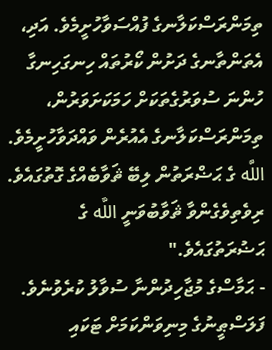ތިމަންރަސްކަލާނގެ ފުއްސަވާހުށީމެވެ. އަދި، އެތަންތާނގެ ދަށުން ކޯރުތައް ހިނގަހިނގާ ހުންނަ ސުވަރުގެތަކަށް ހަމަކަށަވަރުން، ތިމަންރަސްކަލާނގެ އެއުރެން ވައްދަވާހުށީމެވެ. اللَّه ގެ ޙަޟްރަތުން ލިބޭ ޘަވާބެއްގެ ގޮތުގައެވެ. ރިވެތިވެގެންވާ ޘަވާބުވަނީ اللَّه ގެ ޙަޟުރަތުގައެވެ."
- ޙަމާސްގެ މުޖާހިދުންނާ ސުވާލު ކުރެވުނެވެ.
ފަލަސްޠީނުގެ މިނިވަންކަމަށް ޓަކައި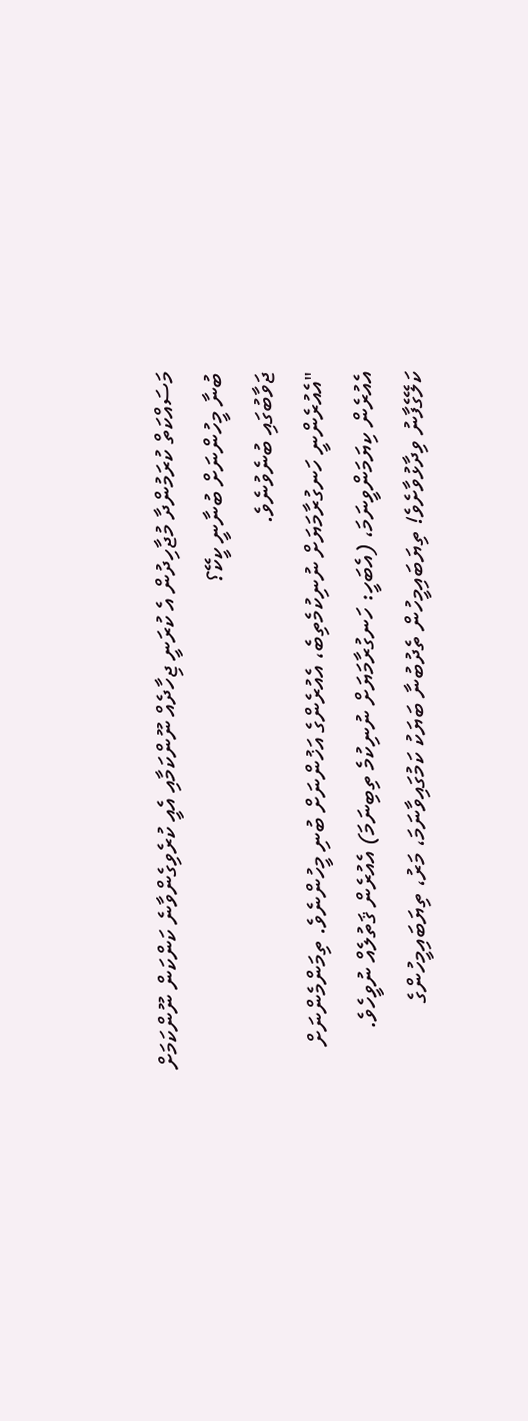މަސައްކަތް ކުރަމުންދާ މުޖާހިދުން އެ ކުރަނީ ޖިހާދެއް ނޫންކަމާއި އެއީ ކުރެވިގެންވާނެ ކަންކަން ނޫންކަމަށް ބުނާ މީހުންނަށް ބުނާނީ ކީކޭ؟
ޖަވާބުގައި ބުނެވުނެވެ.
"އެއުރެންނީ ހަނގުރާމަޔަށް ނުނިކުމެތިބެ، އެއުރެންގެ އަޚުންނަށް ބުނި މީހުންނެވެ. ތިމަންމެންނަށް އެއުރެން ކިޔަމަންވީނަމަ، (އެބަހީ: ހަނގުރާމަޔަށް ނުނިކުމެ ތިބިނަމަ) އެއުރެން ޤަތުލެއް ނުވީހެވެ. ކަލޭގެފާނު ވިދާޅުވާށެވެ! ތިޔަބައިމީހުން ތެދުބުނާ ބަޔަކު ކަމުގައިވާނަމަ، މަރު، ތިޔަބައިމީހުންގެ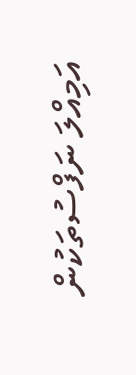އަމިއްލަ ނަފްސުތަކުން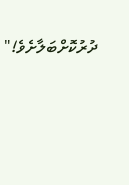ދުރުކޮށްބަލާށެވެ!"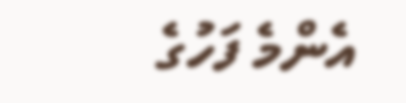އެންމެ ފަހުގެ